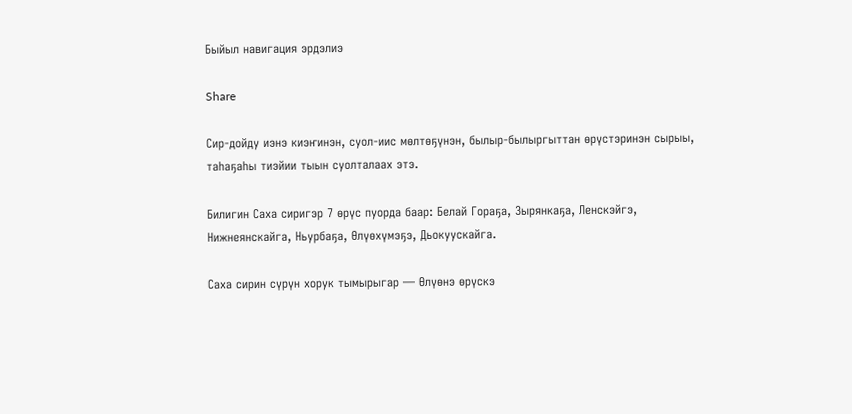Быйыл навигация эрдэлиэ

Share

Сир-дойду иэнэ киэҥинэн, суол-иис мөлтөҕүнэн, былыр-былыргыттан өрүстэринэн сырыы, таһаҕаһы тиэйии тыын суолталаах этэ.

Билигин Саха сиригэр 7 өрүс пуорда баар: Белай Гораҕа, Зырянкаҕа, Ленскэйгэ, Нижнеянскайга, Ньурбаҕа, Өлүөхүмэҕэ, Дьокуускайга.

Саха сирин сүрүн хорук тымырыгар — Өлүөнэ өрүскэ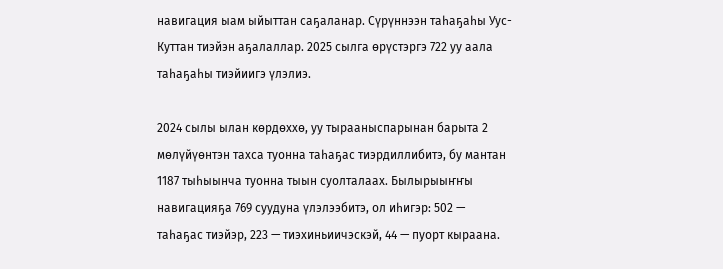навигация ыам ыйыттан саҕаланар. Сүрүннээн таһаҕаһы Уус-Куттан тиэйэн аҕалаллар. 2025 сылга өрүстэргэ 722 уу аала таһаҕаһы тиэйиигэ үлэлиэ.

2024 сылы ылан көрдөххө, уу тырааныспарынан барыта 2 мөлүйүөнтэн тахса туонна таһаҕас тиэрдиллибитэ, бу мантан 1187 тыһыынча туонна тыын суолталаах. Былырыыҥҥы навигацияҕа 769 суудуна үлэлээбитэ, ол иһигэр: 502 — таһаҕас тиэйэр, 223 — тиэхиньиичэскэй, 44 — пуорт кыраана.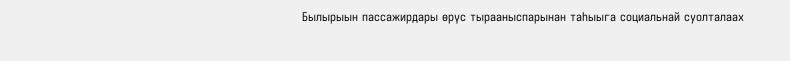Былырыын пассажирдары өрүс тырааныспарынан таһыыга социальнай суолталаах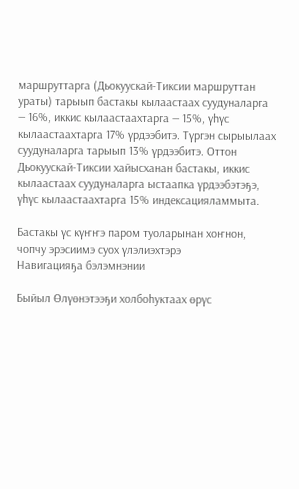маршруттарга (Дьокуускай-Тиксии маршруттан ураты) тарыып бастакы кылаастаах суудуналарга — 16%, иккис кылаастаахтарга — 15%, үһүс кылаастаахтарга 17% үрдээбитэ. Түргэн сырыылаах суудуналарга тарыып 13% үрдээбитэ. Оттон Дьокуускай-Тиксии хайысханан бастакы, иккис кылаастаах суудуналарга ыстаапка үрдээбэтэҕэ, үһүс кылаастаахтарга 15% индексацияламмыта.

Бастакы үс күҥҥэ паром туоларынан хоҥнон, чопчу эрэсиимэ суох үлэлиэхтэрэ
Навигацияҕа бэлэмнэнии

Быйыл Өлүөнэтээҕи холбоһуктаах өрүс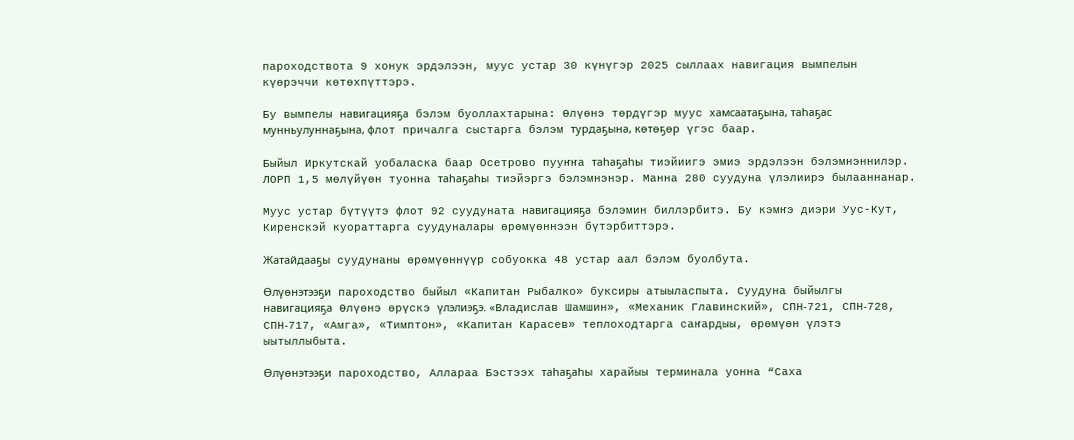пароходствота 9 хонук эрдэлээн, муус устар 30 күнүгэр 2025 сыллаах навигация вымпелын күөрэччи көтөхпүттэрэ.

Бу вымпелы навигацияҕа бэлэм буоллахтарына: Өлүөнэ төрдүгэр муус хамсаатаҕына, таһаҕас мунньулуннаҕына, флот причалга сыстарга бэлэм турдаҕына, көтөҕөр үгэс баар.

Быйыл Иркутскай уобаласка баар Осетрово пууҥҥа таһаҕаһы тиэйиигэ эмиэ эрдэлээн бэлэмнэннилэр. ЛОРП 1,5 мөлүйүөн туонна таһаҕаһы тиэйэргэ бэлэмнэнэр. Манна 280 суудуна үлэлиирэ былааннанар.

Муус устар бүтүүтэ флот 92 суудуната навигацияҕа бэлэмин биллэрбитэ. Бу кэмҥэ диэри Уус-Кут, Киренскэй куораттарга суудуналары өрөмүөннээн бүтэрбиттэрэ.

Жатайдааҕы суудунаны өрөмүөннүүр собуокка 48 устар аал бэлэм буолбута.

Өлүөнэтээҕи пароходство быйыл «Капитан Рыбалко» буксиры атыыласпыта. Суудуна быйылгы навигацияҕа Өлүөнэ өрүскэ үлэлиэҕэ. «Владислав Шамшин», «Механик Главинский», СПН‑721, СПН‑728, СПН‑717, «Амга», «Тимптон», «Капитан Карасев» теплоходтарга саҥардыы, өрөмүөн үлэтэ ыытыллыбыта.

Өлүөнэтээҕи пароходство, Аллараа Бэстээх таһаҕаһы харайыы терминала уонна “Саха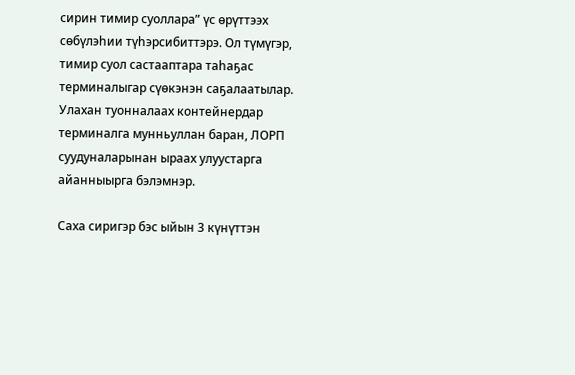сирин тимир суоллара” үс өрүттээх сөбүлэһии түһэрсибиттэрэ. Ол түмүгэр, тимир суол састааптара таһаҕас терминалыгар сүөкэнэн саҕалаатылар. Улахан туонналаах контейнердар терминалга мунньуллан баран, ЛОРП суудуналарынан ыраах улуустарга айанныырга бэлэмнэр.

Саха сиригэр бэс ыйын 3 күнүттэн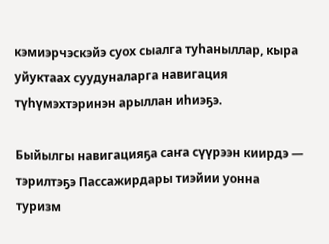кэмиэрчэскэйэ суох сыалга туһаныллар, кыра уйуктаах суудуналарга навигация түһүмэхтэринэн арыллан иһиэҕэ.

Быйылгы навигацияҕа саҥа сүүрээн киирдэ — тэрилтэҕэ Пассажирдары тиэйии уонна туризм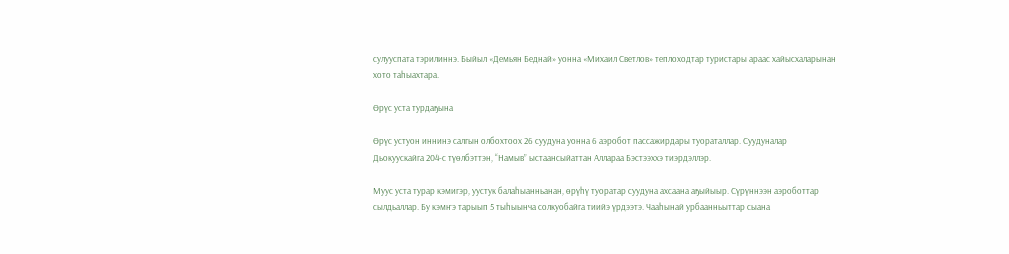сулууспата тэрилиннэ. Быйыл «Демьян Беднай» уонна «Михаил Светлов» теплоходтар туристары араас хайысхаларынан хото таһыахтара.

Өрүс уста турдаҕына

Өрүс устуон иннинэ салгын олбохтоох 26 суудуна уонна 6 аэробот пассажирдары туораталлар. Суудуналар Дьокуускайга 204‑с түөлбэттэн, “Намыв” ыстаансыйаттан Аллараа Бэстээххэ тиэрдэллэр.

Муус уста турар кэмигэр, уустук балаһыанньанан, өрүһү туоратар суудуна ахсаана аҕыйыыр. Сүрүннээн аэроботтар сылдьаллар. Бу кэмҥэ тарыып 5 тыһыынча солкуобайга тиийэ үрдээтэ. Чааһынай урбаанньыттар сыана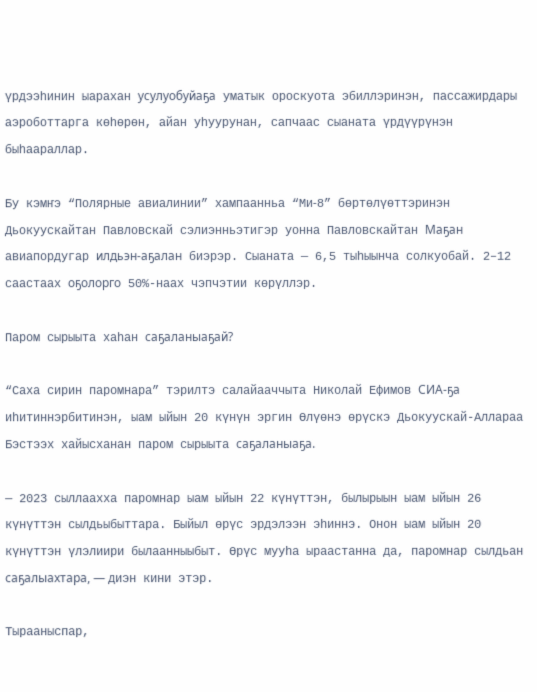үрдээһинин ыарахан усулуобуйаҕа уматык ороскуота эбиллэринэн, пассажирдары аэроботтарга көһөрөн, айан уһуурунан, сапчаас сыаната үрдүүрүнэн быһаараллар.

Бу кэмҥэ “Полярные авиалинии” хампаанньа “Ми‑8” бөртөлүөттэринэн Дьокуускайтан Павловскай сэлиэнньэтигэр уонна Павловскайтан Маҕан авиапордугар илдьэн-аҕалан биэрэр. Сыаната — 6,5 тыһыынча солкуобай. 2–12 саастаах оҕолорго 50%-наах чэпчэтии көрүллэр.

Паром сырыыта хаһан саҕаланыаҕай?

“Саха сирин паромнара” тэрилтэ салайааччыта Николай Ефимов СИА-ҕа иһитиннэрбитинэн, ыам ыйын 20 күнүн эргин Өлүөнэ өрүскэ Дьокуускай-Аллараа Бэстээх хайысханан паром сырыыта саҕаланыаҕа.

— 2023 сыллаахха паромнар ыам ыйын 22 күнүттэн, былырыын ыам ыйын 26 күнүттэн сылдьыбыттара. Быйыл өрүс эрдэлээн эһиннэ. Онон ыам ыйын 20 күнүттэн үлэлиири былаанныыбыт. Өрүс мууһа ыраастанна да, паромнар сылдьан саҕалыахтара, — диэн кини этэр.

Тырааныспар,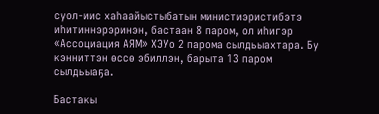суол-иис хаһаайыстыбатын министиэристибэтэ иһитиннэрэринэн, бастаан 8 паром, ол иһигэр «Ассоциация АЯМ» ХЭУо 2 парома сылдьыахтара. Бу кэнниттэн өссө эбиллэн, барыта 13 паром сылдьыаҕа.

Бастакы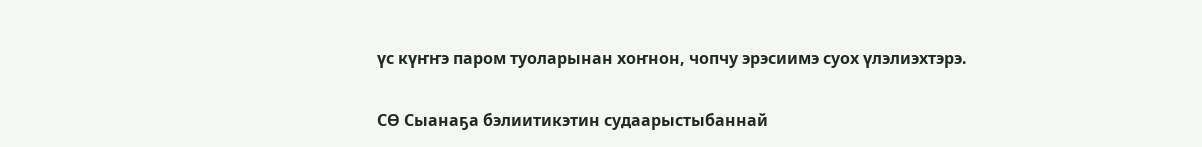үс күҥҥэ паром туоларынан хоҥнон, чопчу эрэсиимэ суох үлэлиэхтэрэ.

СӨ Сыанаҕа бэлиитикэтин судаарыстыбаннай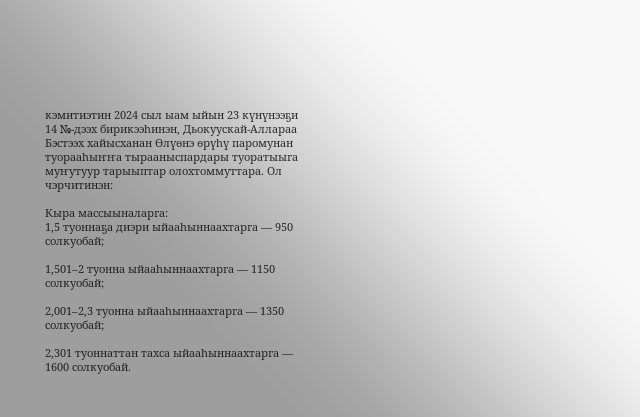кэмитиэтин 2024 сыл ыам ыйын 23 күнүнээҕи 14 №-дээх бирикээһинэн, Дьокуускай-Аллараа Бэстээх хайысханан Өлүөнэ өрүһү паромунан туорааһыҥҥа тырааныспардары туоратыыга муҥутуур тарыыптар олохтоммуттара. Ол чэрчитинэн:

Кыра массыыналарга:
1,5 туоннаҕа диэри ыйааһыннаахтарга — 950 солкуобай;

1,501–2 туонна ыйааһыннаахтарга — 1150 солкуобай;

2,001–2,3 туонна ыйааһыннаахтарга — 1350 солкуобай;

2,301 туоннаттан тахса ыйааһыннаахтарга — 1600 солкуобай.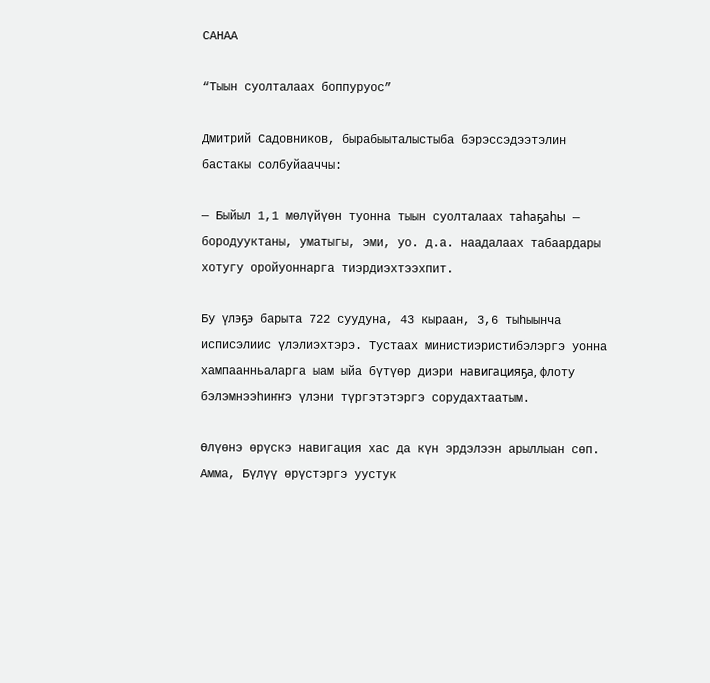САНАА

“Тыын суолталаах боппуруос”

Дмитрий Садовников, бырабыыталыстыба бэрэссэдээтэлин бастакы солбуйааччы:

— Быйыл 1,1 мөлүйүөн туонна тыын суолталаах таһаҕаһы — бородууктаны, уматыгы, эми, уо. д.а. наадалаах табаардары хотугу оройуоннарга тиэрдиэхтээхпит.

Бу үлэҕэ барыта 722 суудуна, 43 кыраан, 3,6 тыһыынча исписэлиис үлэлиэхтэрэ. Тустаах министиэристибэлэргэ уонна хампаанньаларга ыам ыйа бүтүөр диэри навигацияҕа, флоту бэлэмнээһиҥҥэ үлэни түргэтэтэргэ сорудахтаатым.

Өлүөнэ өрүскэ навигация хас да күн эрдэлээн арыллыан сөп. Амма, Бүлүү өрүстэргэ уустук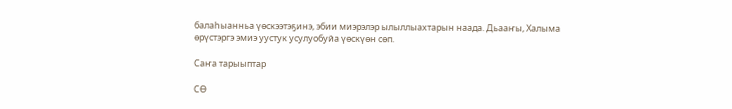балаһыанньа үөскээтэҕинэ, эбии миэрэлэр ылыллыахтарын наада. Дьааҥы, Халыма өрүстэргэ эмиэ уустук усулуобуйа үөскүөн сөп.

Саҥа тарыыптар

СӨ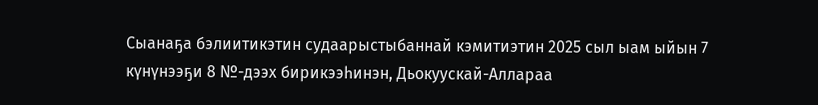Сыанаҕа бэлиитикэтин судаарыстыбаннай кэмитиэтин 2025 сыл ыам ыйын 7 күнүнээҕи 8 №-дээх бирикээһинэн, Дьокуускай-Аллараа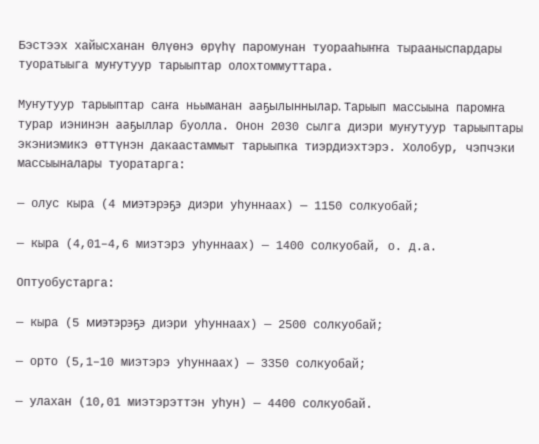Бэстээх хайысханан Өлүөнэ өрүһү паромунан туорааһыҥҥа тырааныспардары туоратыыга муҥутуур тарыыптар олохтоммуттара.

Муҥутуур тарыыптар саҥа ньыманан ааҕылыннылар. Тарыып массыына паромҥа турар иэнинэн ааҕыллар буолла. Онон 2030 сылга диэри муҥутуур тарыыптары экэниэмикэ өттүнэн дакаастаммыт тарыыпка тиэрдиэхтэрэ. Холобур, чэпчэки массыыналары туоратарга:

— олус кыра (4 миэтэрэҕэ диэри уһуннаах) — 1150 солкуобай;

— кыра (4,01–4,6 миэтэрэ уһуннаах) — 1400 солкуобай, о. д.а.

Оптуобустарга:

— кыра (5 миэтэрэҕэ диэри уһуннаах) — 2500 солкуобай;

— орто (5,1–10 миэтэрэ уһуннаах) — 3350 солкуобай;

— улахан (10,01 миэтэрэттэн уһун) — 4400 солкуобай.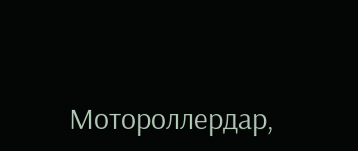Мотороллердар,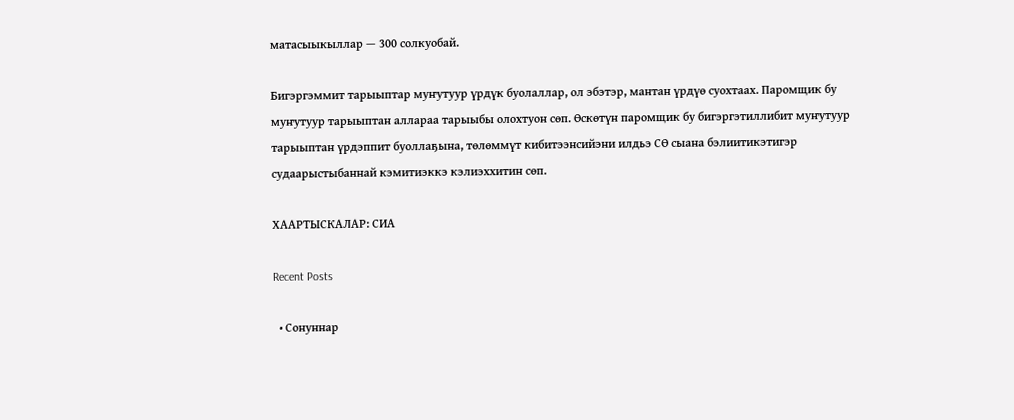матасыыкыллар — 300 солкуобай.

Бигэргэммит тарыыптар муҥутуур үрдүк буолаллар, ол эбэтэр, мантан үрдүө суохтаах. Паромщик бу муҥутуур тарыыптан аллараа тарыыбы олохтуон сөп. Өскөтүн паромщик бу бигэргэтиллибит муҥутуур тарыыптан үрдэппит буоллаҕына, төлөммүт кибитээнсийэни илдьэ СӨ сыана бэлиитикэтигэр судаарыстыбаннай кэмитиэккэ кэлиэххитин сөп.

ХААРТЫСКАЛАР: СИА

Recent Posts

  • Сонуннар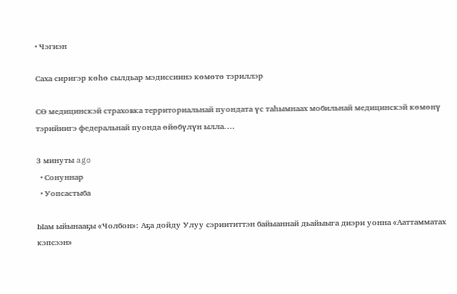• Чэгиэн

Саха сиригэр көһө сылдьар мэдиссиинэ көмөтө тэриллэр

СӨ медицинскэй страховка территориальнай пуондата үс таһымнаах мобильнай медицинскэй көмөнү тэрийиигэ федеральнай пуонда өйөбүлүн ылла.…

3 минуты ago
  • Сонуннар
  • Уопсастыба

Ыам ыйынааҕы «Чолбон»: Аҕа дойду Улуу сэриититтэн байыаннай дьайыыга диэри уонна «Ааттамматах кэпсээн»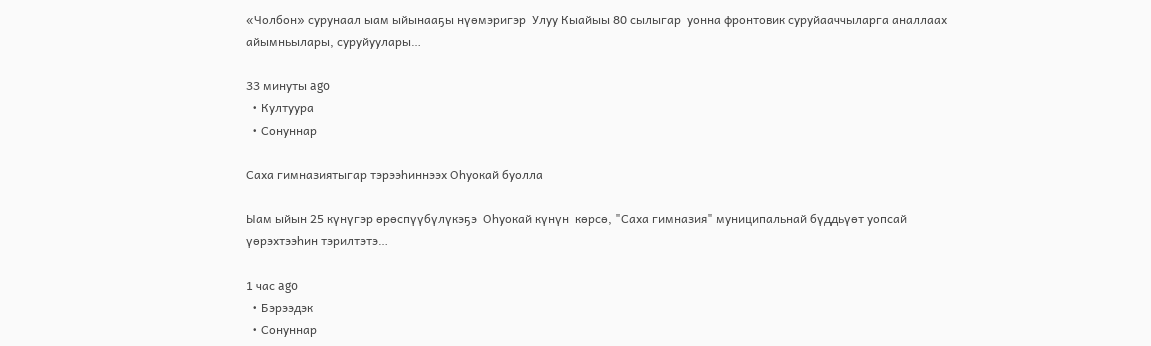«Чолбон» сурунаал ыам ыйынааҕы нүөмэригэр  Улуу Кыайыы 80 сылыгар  уонна фронтовик суруйааччыларга аналлаах айымньылары, суруйуулары…

33 минуты ago
  • Култуура
  • Сонуннар

Саха гимназиятыгар тэрээһиннээх Оһуокай буолла

Ыам ыйын 25 күнүгэр өрөспүүбүлүкэҕэ  Оһуокай күнүн  көрсө, "Саха гимназия" муниципальнай бүддьүөт уопсай үөрэхтээһин тэрилтэтэ…

1 час ago
  • Бэрээдэк
  • Сонуннар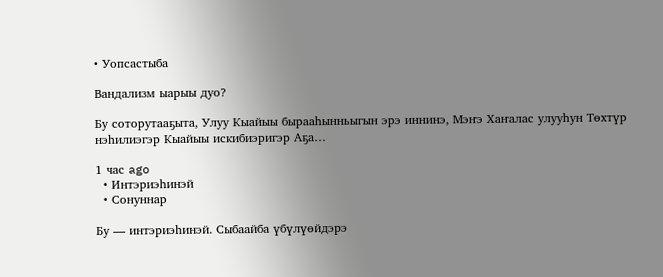• Уопсастыба

Вандализм ыарыы дуо?

Бу соторутааҕыта, Улуу Кыайыы бырааһынньыгын эрэ иннинэ, Мэҥэ Хаҥалас улууһун Төхтүр нэһилиэгэр Кыайыы искибиэригэр Аҕа…

1 час ago
  • Интэриэһинэй
  • Сонуннар

Бу — интэриэһинэй. Сыбаайба үбүлүөйдэрэ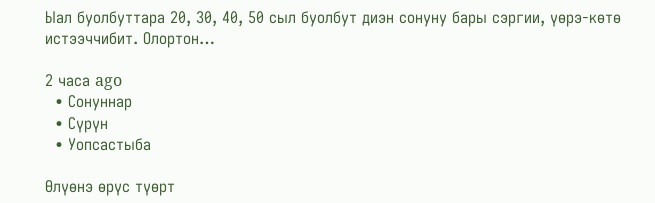Ыал буолбуттара 20, 30, 40, 50 сыл буолбут диэн сонуну бары сэргии, үөрэ-көтө истээччибит. Олортон…

2 часа ago
  • Сонуннар
  • Сүрүн
  • Уопсастыба

Өлүөнэ өрүс түөрт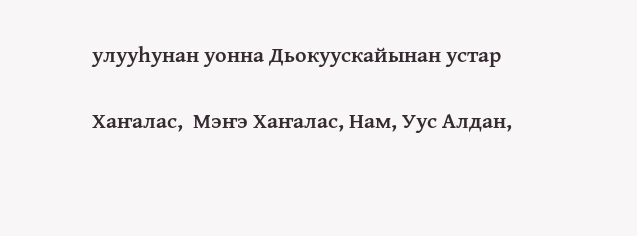улууһунан уонна Дьокуускайынан устар

Хаҥалас,  Мэҥэ Хаҥалас, Нам, Уус Алдан,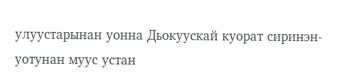улуустарынан уонна Дьокуускай куорат сиринэн-уотунан муус устан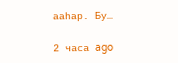ааһар. Бу…

2 часа ago